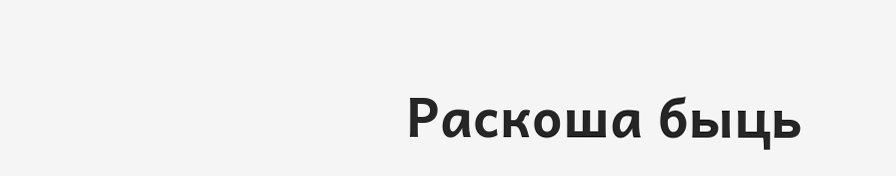Раскоша быць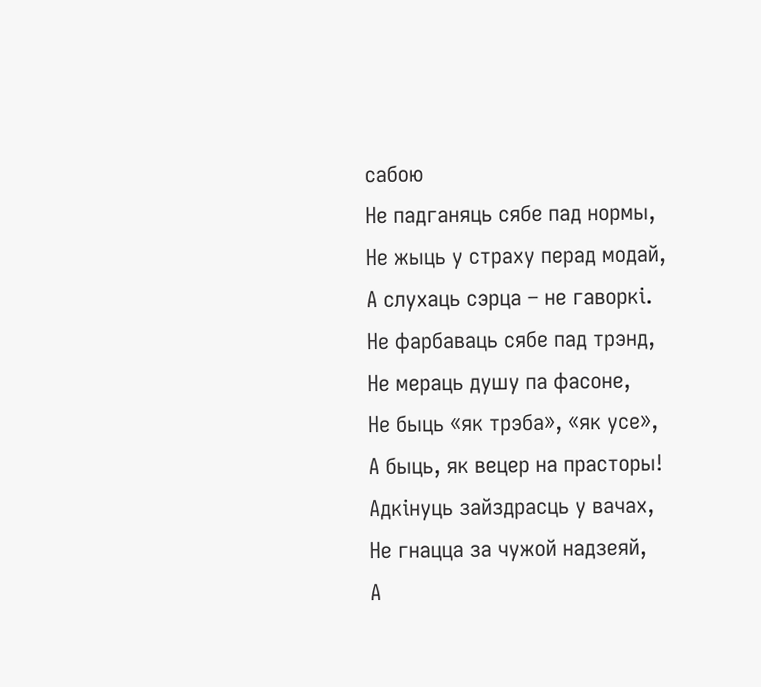сабою
Не падганяць сябе пад нормы,
Не жыць у страху перад модай,
А слухаць сэрца – не гаворкі.
Не фарбаваць сябе пад трэнд,
Не мераць душу па фасоне,
Не быць «як трэба», «як усе»,
А быць, як вецер на прасторы!
Адкінуць зайздрасць у вачах,
Не гнацца за чужой надзеяй,
А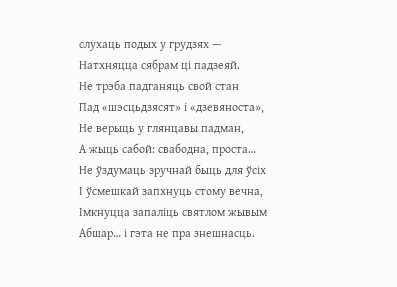слухаць подых у грудзях —
Натхняцца сябрам ці падзеяй.
Не трэба падганяць свой стан
Пад «шэсцьдзясят» і «дзевяноста»,
Не верыць у глянцавы падман,
А жыць сабой: свабодна, проста…
Не ўздумаць зручнай быць для ўсіх
І ўсмешкай запхнуць стому вечна,
Імкнуцца запаліць святлом жывым
Абшар… і гэта не пра знешнасць.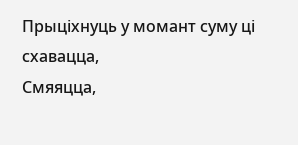Прыціхнуць у момант суму ці схавацца,
Смяяцца,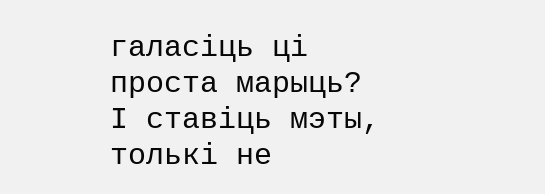галасіць ці проста марыць?
І ставіць мэты, толькі не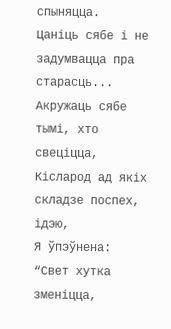спыняцца.
Цаніць сябе і не задумвацца пра старасць...
Акружаць сябе тымі, хто свеціцца,
Кісларод ад якіх складзе поспех, ідэю,
Я ўпэўнена: “Свет хутка зменіцца,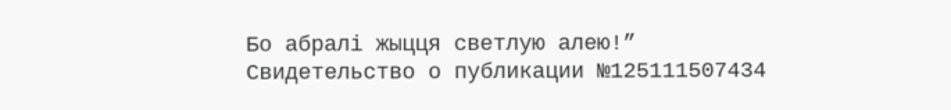Бо абралі жыцця светлую алею!”
Свидетельство о публикации №125111507434